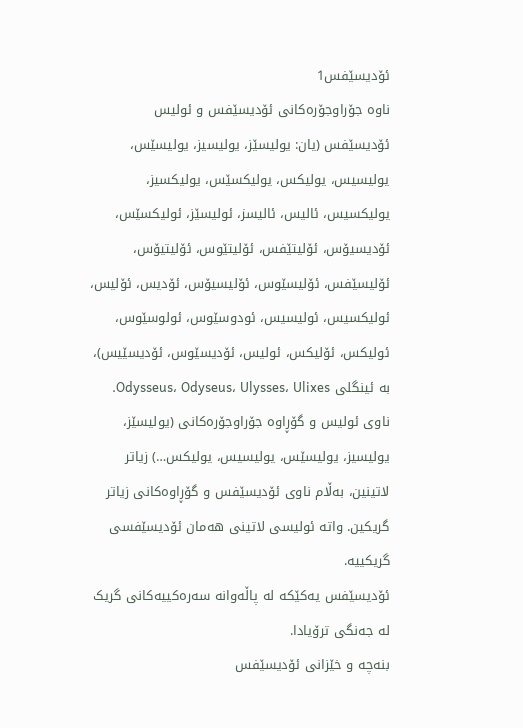ئۆدیسێفس1
ناوە جۆراوجۆرەکانی ئۆدیسێفس و ئولیس
ئۆدیسێفس (یان: یولیسێز، یولیسیز، یولیسێس، یولیسیس، یولیکس، یولیکسێس، یولیکسیز، یولیکسیس، ئالیس، ئالیسز، ئولیسێز، ئولیکسێس، ئۆدیسیۆس، ئۆلیتێفس، ئۆلیتێوس، ئۆلیتیۆس، ئۆلیسێفس، ئۆلیسێوس، ئۆلیسیۆس، ئۆدیس، ئۆلیس، ئولیکسیس، ئولیسیس، ئودوسێوس، ئولوسێوس، ئولیکس، ئۆلیکس، ئولیس، ئۆدیسێوس، ئۆدیسێیس)، بە ئینگلی Odysseus، Odyseus، Ulysses، Ulixes.
ناوی ئولیس و گۆڕاوە جۆراوجۆرەکانی (یولیسێز، یولیسیز، یولیسێس، یولیسیس، یولیکس…) زیاتر لاتینین، بەڵام ناوی ئۆدیسێفس و گۆڕاوەکانی زیاتر گریکین. واتە ئولیسی لاتینی هەمان ئۆدیسێفسی گریکییە.
ئۆدیسێفس یەکێکە لە پاڵەوانە سەرەکییەکانی گریک لە جەنگی ترۆیادا.
بنەچە و خێزانی ئۆدیسێفس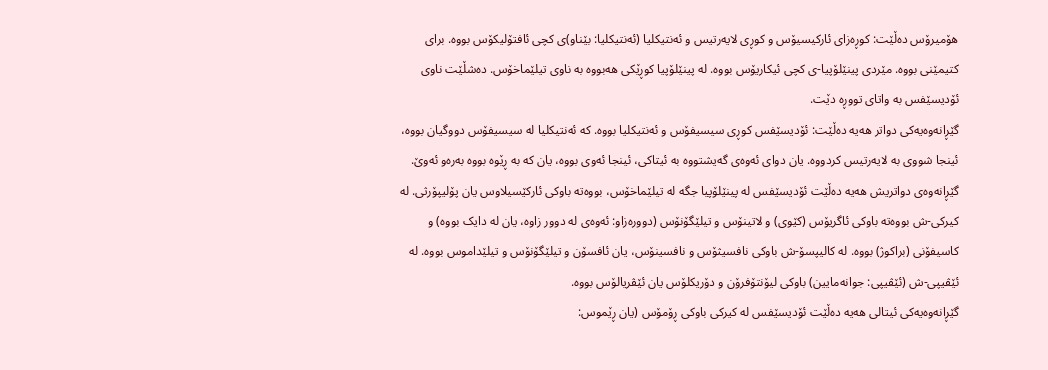هۆمیرۆس دەڵێت: کوڕەزای ئارکیسیۆس و کوڕی لایەرتیس و ئەنتیکلیا (ئەنتیکلیا: بێناو)ی کچی ئافتۆلیکۆس بووە. برای کتیمێنی بووە. مێردی پینێلۆپیا-ی کچی ئیکاریۆس بووە. لە پینێلۆپیا کوڕێکی هەبووە بە ناوی تیلێماخۆس. دەشڵێت ناوی ئۆدیسێفس بە واتای تووڕە دێت.
گێڕانەوەیەکی دواتر هەیە دەڵێت: ئۆدیسێفس کوڕی سیسیفۆس و ئەنتیکلیا بووە. کە ئەنتیکلیا لە سیسیفۆس دووگیان بووە، ئینجا شووی بە لایەرتیس کردووە. یان دوای ئەوەی گەیشتووە بە ئیتاکی، ئینجا ئەوی بووە، یان کە بە ڕێوە بووە بەرەو ئەوێ.
گێڕانەوەی دواتریش هەیە دەڵێت ئۆدیسێفس لە پینێلۆپیا جگە لە تیلێماخۆس، بووەتە باوکی ئارکێسیلاوس یان پۆلیپۆرثی. لە کیرکی-ش بووەتە باوکی ئاگریۆس (کێوی) و لاتینۆس و تیلێگۆنۆس (دوورەزاو: ئەوەی لە دوور زاوە، یان لە دایک بووە) و کاسیفۆنی (براکوژ) بووە. لە کالیپسۆ-ش باوکی نافسیثۆس و نافسینۆس، یان ئافسۆن و تیلێگۆنۆس و تیلێداموس بووە. لە ئێڤیپی-ش (ئێڤیپی: جوانەمایین) باوکی لیۆنتۆفرۆن و دۆریکلۆس یان ئێڤریالۆس بووە.
گێڕانەوەیەکی ئیتالی هەیە دەڵێت ئۆدیسێفس لە کیرکی باوکی ڕۆمۆس (یان ڕێموس: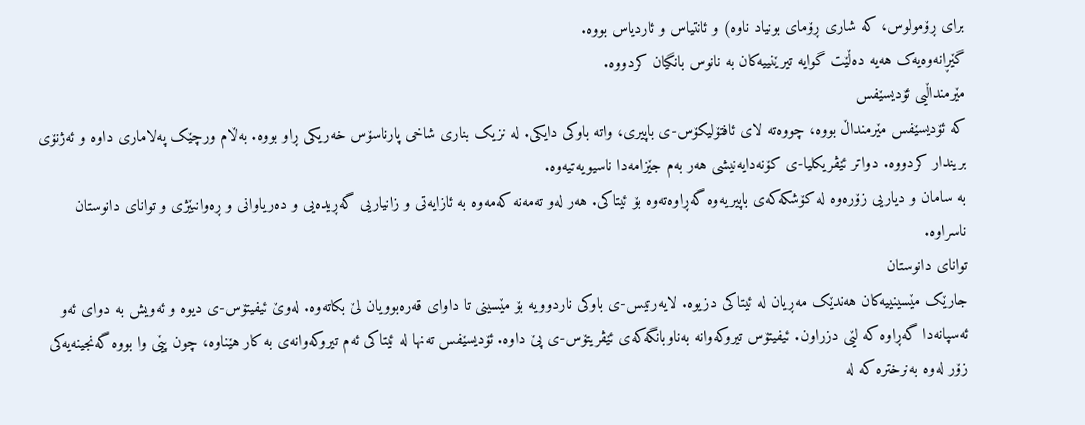برای ڕۆمولوس، کە شاری ڕۆمای بونیاد ناوە) و ئانتیاس و ئاردیاس بووە.
گێڕانەوەیەک هەیە دەڵێت گوایە تیرێنییەکان بە نانوس بانگیان کردووە.
مێرمنداڵیی ئۆدیسێفس
کە ئۆدیسێفس مێرمنداڵ بووە، چووەتە لای ئافتۆلیکۆس-ی باپیری، واتە باوکی دایکی. لە نزیک بناری شاخی پارناسۆس خەریکی ڕاو بووە. بەڵام ورچێک پەلاماری داوە و ئەژنۆی بریندار کردووە. دواتر ئێڤریکلیا-ی کۆنەدایەنیشی هەر بەم جێزامەدا ناسیویەتیەوە.
بە سامان و دیاریی زۆرەوە لە کۆشکەکەی باپیریەوە گەڕاوەتەوە بۆ ئیتاکی. هەر لەو تەمەنە کەمەوە بە ئازایەتی و زانیاریی گەڕیدەیی و دەریاوانی و ڕەوانبێژی و توانای دانوستان ناسراوە.
توانای دانوستان
جارێک مێسینییەکان هەندێک مەڕیان لە ئیتاکی دزیوە. لایەرتیس-ی باوکی ناردوویە بۆ مێسینی تا داوای قەرەبوویان لێ بکاتەوە. لەوێ ئیفیتۆس-ی دیوە و ئەویش بە دوای ئەو ئەسپانەدا گەڕاوە کە لێی دزراون. ئیفیتۆس تیروکەوانە بەناوبانگەکەی ئێڤریتۆس-ی پێ داوە. ئۆدیسێفس تەنها لە ئیتاکی ئەم تیروکەوانەی بە کار هێناوە، چون پێی وا بووە گەنجینەیەکی زۆر لەوە بەنرخترە کە لە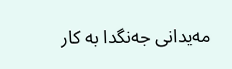مەیدانی جەنگدا بە کار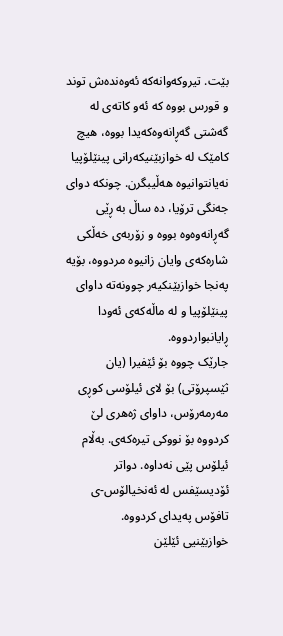بێت. تیروکەوانەکە ئەوەندەش توند و قورس بووە کە ئەو کاتەی لە گەشتی گەڕانەوەکەیدا بووە، هیچ کامێک لە خوازبێنیکەرانی پینێلۆپیا نەیانتوانیوە هەڵیبگرن. چونکە دوای جەنگی ترۆیا، دە ساڵ بە ڕێی گەڕانەوەوە بووە و زۆربەی خەڵکی شارەکەی وایان زانیوە مردووە، بۆیە پەنجا خوازبێنکیەر چوونەتە داوای پینێلۆپیا و لە ماڵەکەی ئەودا ڕایانبواردووە.
جارێک چووە بۆ ئێفیرا (یان ثێسپرۆتی) بۆ لای ئیلۆسی کوڕی مەرمەرۆس، داوای ژەهری لێ کردووە بۆ نووکی تیرەکەی. بەڵام ئیلۆس پێی نەداوە. دواتر ئۆدیسێفس لە ئەنخیالۆس-ی تافۆس پەیدای کردووە.
خوازبێنیی ئێلێن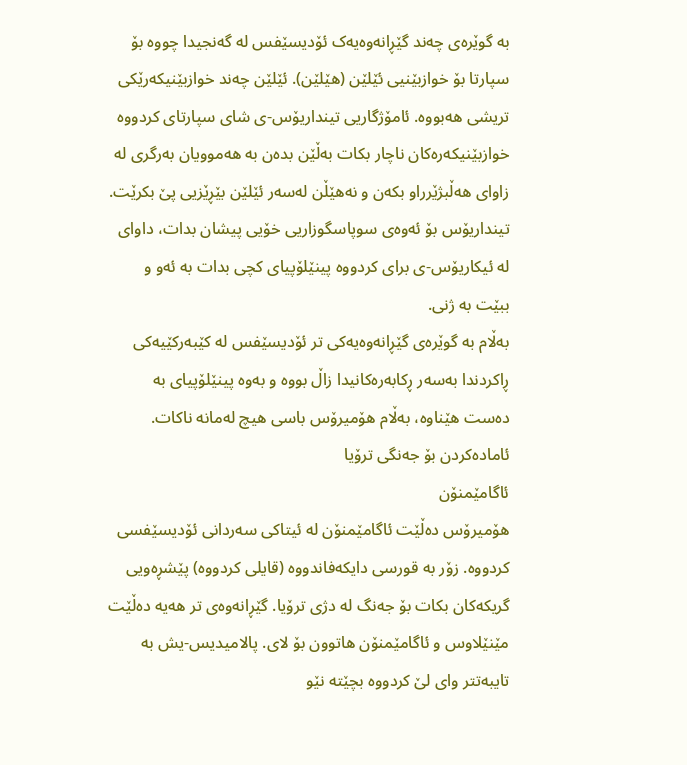بە گوێرەی چەند گێڕانەوەیەک ئۆدیسێفس لە گەنجیدا چووە بۆ سپارتا بۆ خوازبێنیی ئێلێن (هێلێن). ئێلێن چەند خوازبێنیکەرێکی تریشی هەبووە. ئامۆژگاریی تینداریۆس-ی شای سپارتای کردووە خوازبێنیکەرەکان ناچار بکات بەڵێن بدەن بە هەموویان بەرگری لە زاوای هەڵبژێرراو بکەن و نەهێڵن لەسەر ئێلێن بێڕێزیی پێ بکرێت. تینداریۆس بۆ ئەوەی سوپاسگوزاریی خۆیی پیشان بدات، داوای لە ئیکاریۆس-ی برای کردووە پینێلۆپیای کچی بدات بە ئەو و ببێت بە ژنی.
بەڵام بە گوێرەی گێڕانەوەیەکی تر ئۆدیسێفس لە کێبەرکێیەکی ڕاکردندا بەسەر ڕکابەرەکانیدا زاڵ بووە و بەوە پینێلۆپیای بە دەست هێناوە، بەڵام هۆمیرۆس باسی هیچ لەمانە ناکات.
ئامادەکردن بۆ جەنگی ترۆیا
ئاگامێمنۆن
هۆمیرۆس دەڵێت ئاگامێمنۆن لە ئیتاکی سەردانی ئۆدیسێفسی کردووە. زۆر بە قورسی دایکەفاندووە (قایلی کردووە) پێشڕەویی گریکەکان بکات بۆ جەنگ لە دژی ترۆیا. گێڕانەوەی تر هەیە دەڵێت مێنێلاوس و ئاگامێمنۆن هاتوون بۆ لای. پالامیدیس-یش بە تایبەتتر وای لێ کردووە بچێتە نێو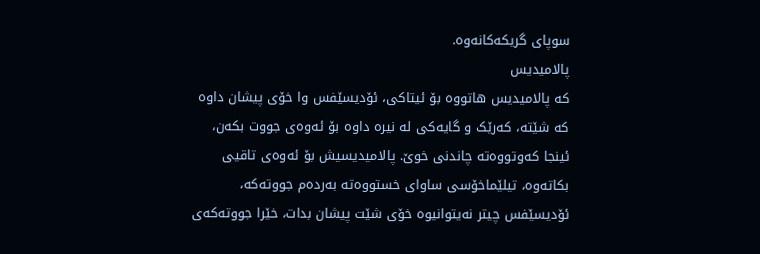سوپای گریکەکانەوە.
پالامیدیس
کە پالامیدیس هاتووە بۆ ئیتاکی، ئۆدیسێفس وا خۆی پیشان داوە کە شێتە، کەرێک و گایەکی لە نیرە داوە بۆ ئەوەی جووت بکەن، ئینجا کەوتووەتە چاندنی خوێ. پالامیدیسیش بۆ ئەوەی تاقیی بکاتەوە، تیلێماخۆسی ساوای خستووەتە بەردەم جووتەکە، ئۆدیسێفس چیتر نەیتوانیوە خۆی شێت پیشان بدات، خێرا جووتەکەی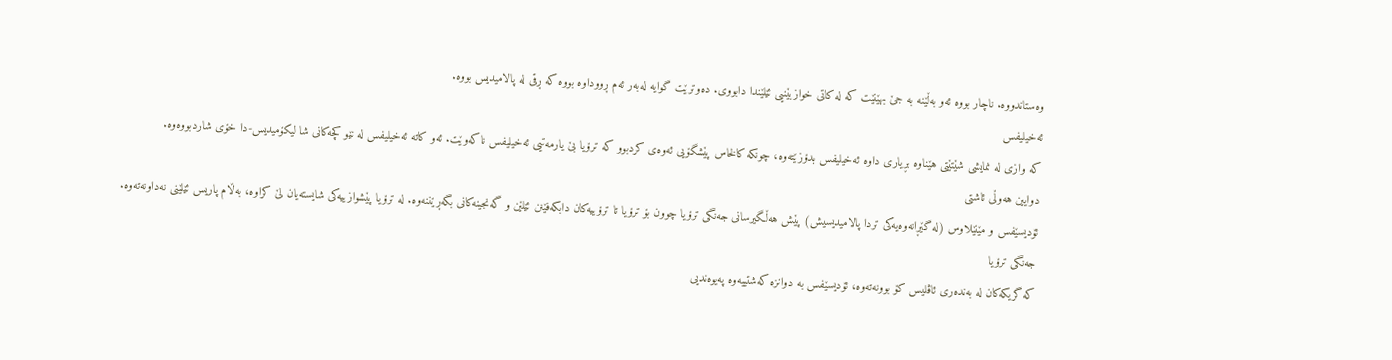وەستاندووە. ناچار بووە ئەو بەڵێنە بە جێ بهێنێت کە لە کاتی خوازبێنیی ئێلێندا دابووی. دەوترێت گوایە لەبەر ئەم ڕووداوە بووە کە ڕقی لە پالامیدیس بووە.
ئەخیلیفس
کە وازی لە نمایشی شێتێتی هێناوە بڕیاری داوە ئەخیلیفس بدۆزێتەوە، چونکە کالخاس پێشگۆیی ئەوەی کردبوو کە ترۆیا بێ یارمەتیی ئەخیلیفس ناکەوێت. ئەو کاتە ئەخیلیفس لە نێو کچەکانی شا لیکۆمیدیس-دا خۆی شاردبووەوە.
دوایین هەوڵی ئاشتی
ئۆدیسێفس و مێنێلاوس (لە گێڕانەوەیەکی تردا پالامیدیسیش) پێش هەڵگیرسانی جەنگی ترۆیا چوون بۆ ترۆیا تا ترۆییەکان دابکەفێنن ئێلێن و گەنجینەکانی بگەڕێننەوە. لە ترۆیا پێشوازییەکی شایستەیان لێ کراوە، بەڵام پاریس ئێلێنی نەداونەتەوە.
جەنگی ترۆیا
کە گریکەکان لە بەندەری ئاڤلیس کۆ بوونەتەوە، ئۆدیسێفس بە دوانزە کەشتییەوە پەیوەندیی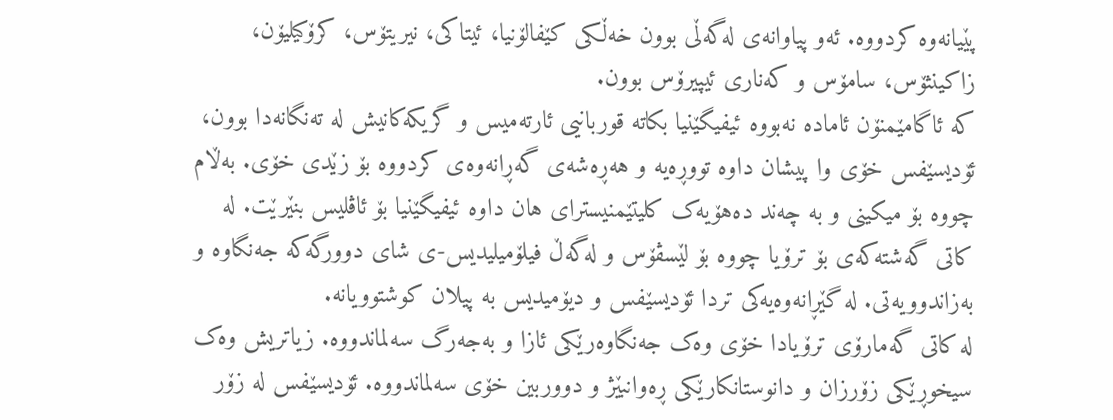پێیانەوە کردووە. ئەو پیاوانەی لەگەڵی بوون خەڵکی کێفالۆنیا، ئیتاکی، نیریتۆس، کرۆکیلیۆن، زاکینثۆس، سامۆس و کەناری ئیپیرۆس بوون.
کە ئاگامێمنۆن ئامادە نەبووە ئیفیگێنیا بکاتە قوربانیی ئارتەمیس و گریکەکانیش لە تەنگانەدا بوون، ئۆدیسێفس خۆی وا پیشان داوە تووڕەیە و هەڕەشەی گەڕانەوەی کردووە بۆ زێدی خۆی. بەڵام چووە بۆ میکینی و بە چەند دەهۆیەک کلیتێمنیسترای هان داوە ئیفیگێنیا بۆ ئاڤلیس بنێرێت. لە کاتی گەشتەکەی بۆ ترۆیا چووە بۆ لێسڤۆس و لەگەڵ فیلۆمیلیدیس-ی شای دوورگەکە جەنگاوە و بەزاندوویەتی. لە گێڕانەوەیەکی تردا ئۆدیسێفس و دیۆمیدیس بە پیلان کوشتوویانە.
لە کاتی گەمارۆی ترۆیادا خۆی وەک جەنگاوەرێکی ئازا و بەجەرگ سەلماندووە. زیاتریش وەک سیخوڕێکی زۆرزان و دانوستانکارێکی ڕەوانبێژ و دووربین خۆی سەلماندووە. ئۆدیسێفس لە زۆر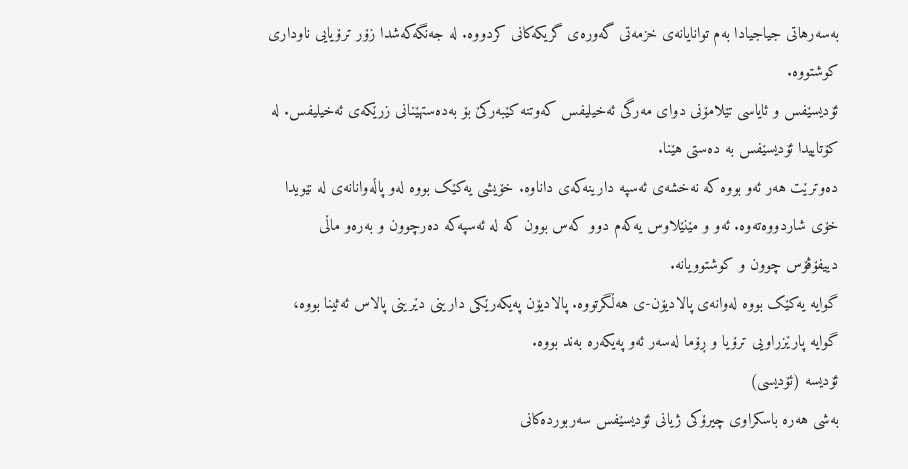بەسەرهاتی جیاجیادا بەم توانایانەی خزمەتی گەورەی گریکەکانی کردووە. لە جەنگەکەشدا زۆر ترۆیایی ناوداری کوشتووە.
ئۆدیسێفس و ئایاسی تێلامۆنی دوای مەرگی ئەخیلیفس کەوتنە کێبەرکێ بۆ بەدەستهێنانی زرێکەی ئەخیلیفس. لە کۆتاییدا ئۆدیسێفس بە دەستی هێنا.
دەوترێت هەر ئەو بووە کە نەخشەی ئەسپە دارینەکەی داناوە. خۆیشی یەکێک بووە لەو پاڵەوانانەی لە نێویدا خۆی شاردووەتەوە. ئەو و مێنێلاوس یەکەم دوو کەس بوون کە لە ئەسپەکە دەرچوون و بەرەو ماڵی دییفۆڤۆس چوون و کوشتوویانە.
گوایە یەکێک بووە لەوانەی پالادیۆن-ی هەڵگرتووە. پالادیۆن پەیکەرێکی دارینی دێرینی پالاس ئەثینا بووە، گوایە پارێزراویی ترۆیا و ڕۆما لەسەر ئەو پەیکەرە بەند بووە.
ئۆدیسە (ئۆدیسی)
بەشی هەرە باسکراوی چیرۆکی ژیانی ئۆدیسێفس سەربوردەکانی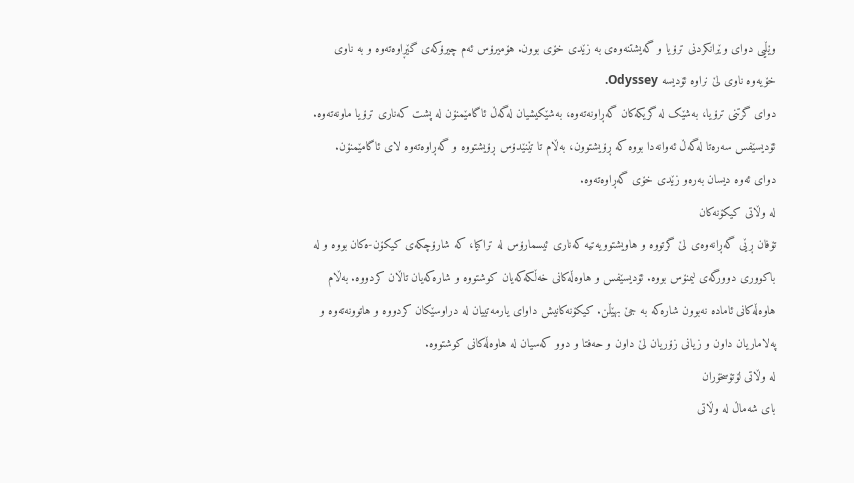وێڵیی دوای وێرانکردنی ترۆیا و گەیشتنەوەی بە زێدی خۆی بوون. هۆمیرۆس ئەم چیرۆکەی گێڕاوەتەوە و بە ناوی خۆیەوە ناوی لێ نراوە ئۆدیسە Odyssey.
دوای گرتنی ترۆیا، بەشێک لە گریکەکان گەڕاونەتەوە، بەشێکیشیان لەگەڵ ئاگامێمنۆن لە پشت کەناری ترۆیا ماونەتەوە. ئۆدیسێفس سەرەتا لەگەڵ ئەوانەدا بووە کە ڕۆیشتوون، بەڵام تا تێنێدۆس ڕۆیشتووە و گەڕاوەتەوە لای ئاگامێمنۆن. دوای ئەوە دیسان بەرەو زێدی خۆی گەڕاوەتەوە.
لە وڵاتی کیکۆنەکان
تۆفان ڕێی گەڕانەوەی لێ گرتووە و هاویشتوویەتیە کەناری ئیسمارۆس لە تراکیا، کە شارۆچکەی کیکۆن-ەکان بووە و لە باکووری دوورگەی لیمنۆس بووە. ئۆدیسێفس و هاوەڵەکانی خەڵکەکەیان کوشتووە و شارەکەیان تاڵان کردووە. بەڵام هاوەڵەکانی ئامادە نەبوون شارەکە بە جێ بهێڵن. کیکۆنەکانیش داوای یارمەتییان لە دراوسێکان کردووە و هاتوونەتەوە و پەلاماریان داون و زیانی زۆریان لێ داون و حەفتا و دوو کەسیان لە هاوەڵەکانی کوشتووە.
لە وڵاتی لۆتۆسخۆران
بای شەماڵ لە وڵاتی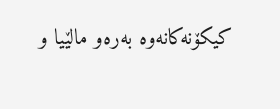کیکۆنەکانەوە بەرەو مالێیا و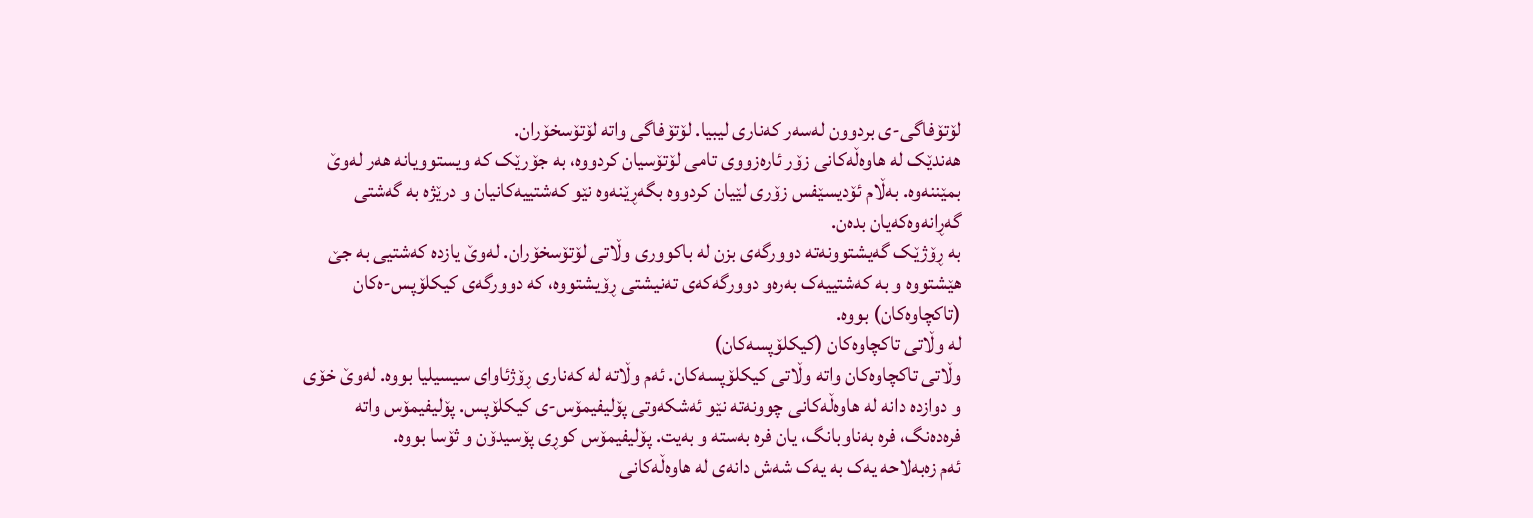لۆتۆفاگی-ی بردوون لەسەر کەناری لیبیا. لۆتۆفاگی واتە لۆتۆسخۆران.
هەندێک لە هاوەڵەکانی زۆر ئارەزووی تامی لۆتۆسیان کردووە، بە جۆرێک کە ویستوویانە هەر لەوێ بمێننەوە. بەڵام ئۆدیسێفس زۆری لێیان کردووە بگەڕێنەوە نێو کەشتییەکانیان و درێژە بە گەشتی گەڕانەوەکەیان بدەن.
بە ڕۆژێک گەیشتوونەتە دوورگەی بزن لە باکووری وڵاتی لۆتۆسخۆران. لەوێ یازدە کەشتیی بە جێ هێشتووە و بە کەشتییەک بەرەو دوورگەکەی تەنیشتی ڕۆیشتووە، کە دوورگەی کیکلۆپس-ەکان (تاکچاوەکان) بووە.
لە وڵاتی تاکچاوەکان (کیکلۆپسەکان)
وڵاتی تاکچاوەکان واتە وڵاتی کیکلۆپسەکان. ئەم وڵاتە لە کەناری ڕۆژئاوای سیسیلیا بووە. لەوێ خۆی و دوازدە دانە لە هاوەڵەکانی چوونەتە نێو ئەشکەوتی پۆلیفیمۆس-ی کیکلۆپس. پۆلیفیمۆس واتە فرەدەنگ، فرە بەناوبانگ، یان فرە بەستە و بەیت. پۆلیفیمۆس کوڕی پۆسیدۆن و ثۆسا بووە.
ئەم زەبەلاحە یەک بە یەک شەش دانەی لە هاوەڵەکانی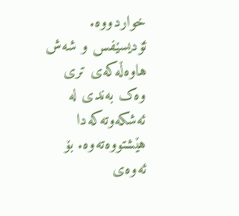خواردووە. ئۆدیسێفس و شەش هاوەڵەکەی تری وەک بەندی لە ئەشکەوتەکەدا هێشتووەتەوە. بۆ ئەوەی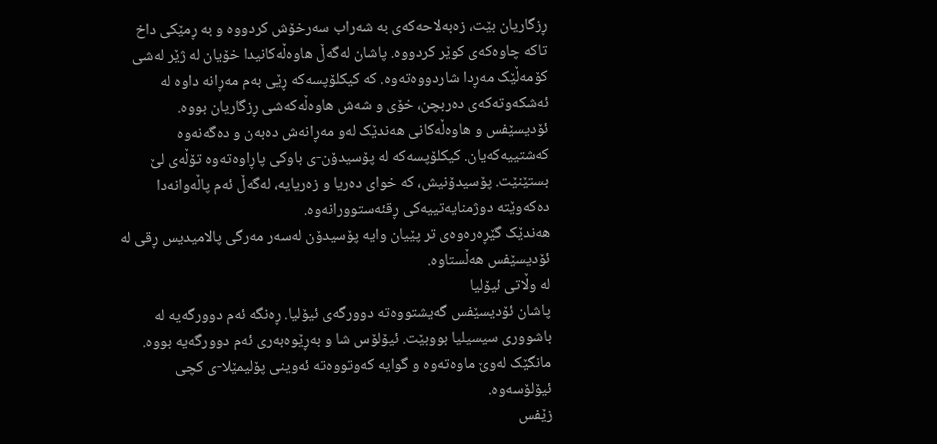ڕزگاریان بێت، زەبەلاحەکەی بە شەراب سەرخۆش کردووە و بە ڕمێکی داخ تاکە چاوەکەی کوێر کردووە. پاشان لەگەڵ هاوەڵەکانیدا خۆیان لە ژێر لەشی کۆمەڵێک مەڕدا شاردووەتەوە. کە کیکلۆپسەکە ڕێی بەم مەڕانە داوە لە ئەشکەوتەکەی دەربچن، خۆی و شەش هاوەڵەکەشی ڕزگاریان بووە.
ئۆدیسێفس و هاوەڵەکانی هەندێک لەو مەڕانەش دەبەن و دەگەنەوە کەشتییەکەیان. کیکلۆپسەکە لە پۆسیدۆن-ی باوکی پاڕاوەتەوە تۆڵەی لێ بستێنێت. پۆسیدۆنیش، کە خوای دەریا و زەریایە، لەگەڵ ئەم پاڵەوانەدا دەکەوێتە دوژمنایەتییەکی ڕقئەستوورانەوە.
هەندێک گێڕەرەوەی تر پێیان وایە پۆسیدۆن لەسەر مەرگی پالامیدیس ڕقی لە ئۆدیسێفس هەڵستاوە.
لە وڵاتی ئیۆلیا
پاشان ئۆدیسێفس گەیشتووەتە دوورگەی ئیۆلیا. ڕەنگە ئەم دوورگەیە لە باشووری سیسیلیا بووبێت. ئیۆلۆس شا و بەڕێوەبەری ئەم دوورگەیە بووە. مانگێک لەوێ ماوەتەوە و گوایە کەوتووەتە ئەوینی پۆلیمێلا-ی کچی ئیۆلۆسەوە.
زێفس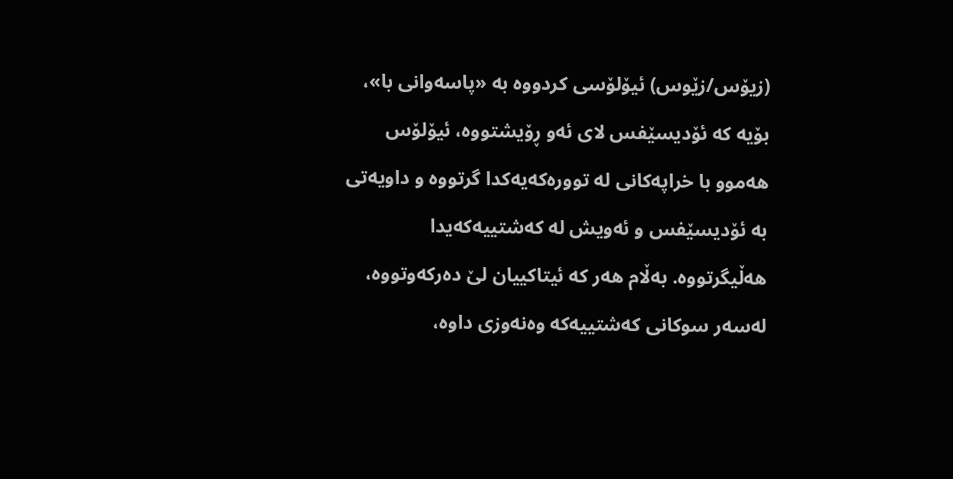(زیۆس/زێوس) ئیۆلۆسی کردووە بە «پاسەوانی با»، بۆیە کە ئۆدیسێفس لای ئەو ڕۆیشتووە، ئیۆلۆس ھەموو با خراپەکانی لە توورەکەیەکدا گرتووە و داویەتی بە ئۆدیسێفس و ئەویش لە کەشتییەکەیدا ھەڵیگرتووە. بەڵام ھەر کە ئیتاکییان لێ دەرکەوتووە، لەسەر سوکانی کەشتییەکە وەنەوزی داوە،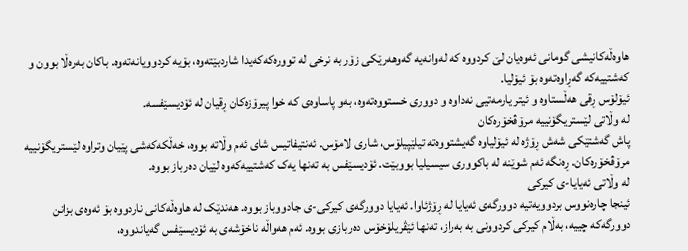ھاوەڵەکانیشی گومانی ئەوەیان لێ کردووە کە لەوانەیە گەوھەرێکی زۆر بە نرخی لە توورەکەکەیدا شاردبێتەوە، بۆیە کردوویانەتەوە. باکان بەرەڵا بوون و کەشتییەکە گەڕاوەتەوە بۆ ئیۆلیا.
ئیۆلۆس ڕقی هەڵستاوە و ئیتر یارمەتیی نەداوە و دووری خستووەتەوە، بەو پاساوەی کە خوا پیرۆزەکان ڕقیان لە ئۆدیسێفسە.
لە وڵاتی لێستریگۆنییە مرۆڤخۆرەکان
پاش گەشتێکی شەش ڕۆژە لە ئیۆلیاوە گەیشتووەتە تیلێپیلۆس، شاری لامۆس. ئەنتیفاتیس شای ئەم وڵاتە بووە، خەڵکەکەشی پێیان وتراوە لێستریگۆنییە مرۆڤخۆرەکان. ڕەنگە ئەم شوێنە لە باكووری سیسیلیا بووبێت. ئۆدیسێفس بە تەنها یەک کەشتییەکەوە لێیان دەرباز بووە.
لە وڵاتی ئەیایا-ی کیرکی
ئینجا چارەنووس بردوویەتیە دوورگەی ئەیایا لە ڕۆژئاوا. ئەیایا دوورگەی کیرکی-ی جادووباز بووە. هەندێک لە هاوەڵەکانی ناردووە بۆ ئەوەی بزانن دوورگەکە چییە، بەڵام کیرکی کردوونی بە بەراز، تەنها ئێڤریلۆخۆس دەربازی بووە. ئەم هەواڵە ناخۆشەی بە ئۆدیسێفس گەیاندووە،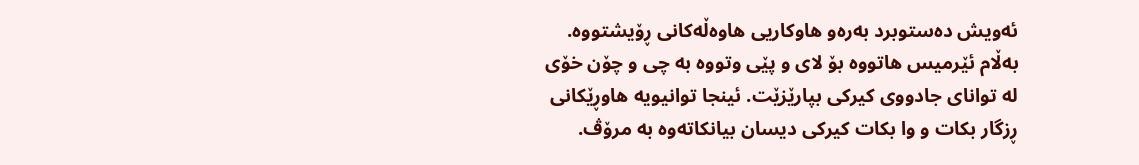ئەویش دەستوبرد بەرەو هاوکاریی هاوەڵەکانی ڕۆیشتووە. بەڵام ئێرمیس هاتووە بۆ لای و پێی وتووە بە چی و چۆن خۆی لە توانای جادووی کیرکی بپارێزێت. ئینجا توانیویە هاوڕێکانی ڕزگار بکات و وا بکات کیرکی دیسان بیانکاتەوە بە مرۆڤ.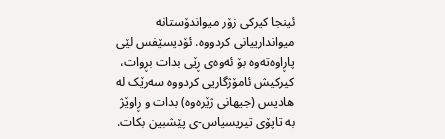ئینجا کیرکی زۆر میواندۆستانە میواندارییانی کردووە. ئۆدیسێفس لێی پاڕاوەتەوە بۆ ئەوەی ڕێی بدات بڕوات، کیرکیش ئامۆژگاریی کردووە سەرێک لە هادیس (جیهانی ژێرەوە) بدات و ڕاوێژ بە تاپۆی تیریسیاس-ی پێشبین بکات.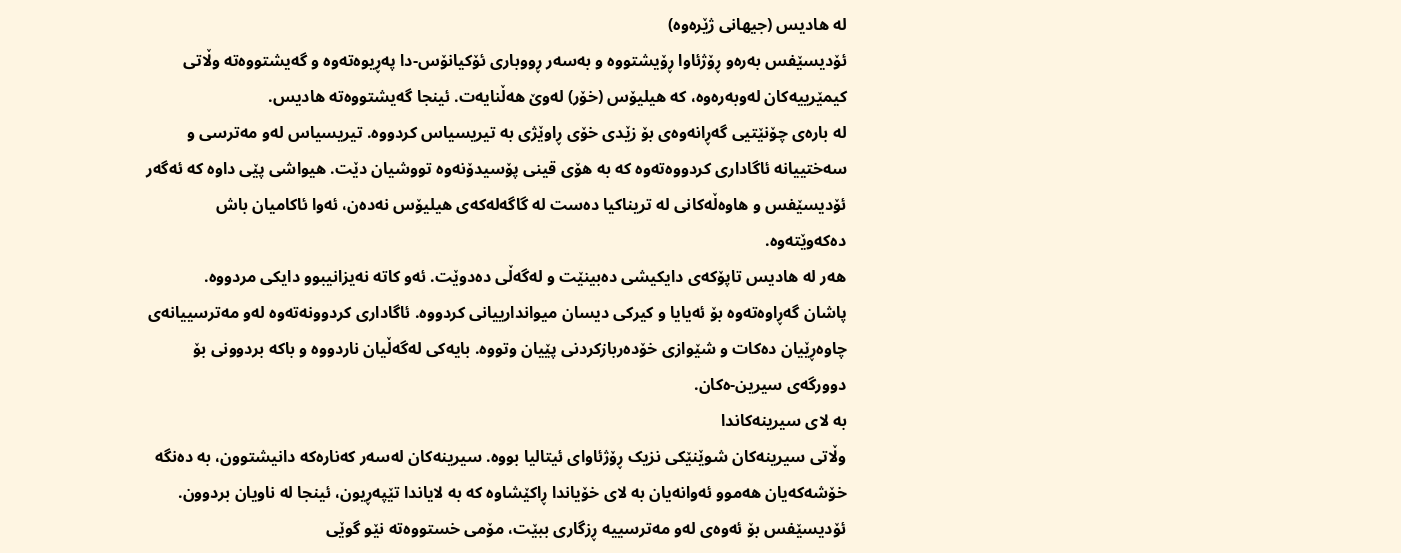لە هادیس (جیهانی ژێرەوە)
ئۆدیسێفس بەرەو ڕۆژئاوا ڕۆیشتووە و بەسەر ڕووباری ئۆکیانۆس-دا پەڕیوەتەوە و گەیشتووەتە وڵاتی کیمێرییەکان لەوبەرەوە، کە هیلیۆس (خۆر) لەوێ هەڵنایەت. ئینجا گەیشتووەتە هادیس.
لە بارەی چۆنێتیی گەڕانەوەی بۆ زێدی خۆی ڕاوێژی بە تیریسیاس کردووە. تیریسیاس لەو مەترسی و سەختییانە ئاگاداری کردووەتەوە کە بە هۆی قینی پۆسیدۆنەوە تووشیان دێت. هیواشی پێی داوە کە ئەگەر ئۆدیسێفس و هاوەڵەکانی لە تریناکیا دەست لە گاگەلەکەی هیلیۆس نەدەن، ئەوا ئاکامیان باش دەکەوێتەوە.
هەر لە هادیس تاپۆکەی دایکیشی دەبینێت و لەگەڵی دەدوێت. ئەو کاتە نەیزانیبوو دایکی مردووە.
پاشان گەڕاوەتەوە بۆ ئەیایا و کیرکی دیسان میواندارییانی کردووە. ئاگاداری کردوونەتەوە لەو مەترسییانەی چاوەڕێیان دەکات و شێوازی خۆدەربازکردنی پێیان وتووە. بایەکی لەگەڵیان ناردووە و باکە بردوونی بۆ دوورگەی سیرین-ەکان.
بە لای سیرینەکاندا
وڵاتی سیرینەکان شوێنێکی نزیک ڕۆژئاوای ئیتالیا بووە. سیرینەکان لەسەر کەنارەکە دانیشتوون، بە دەنگە خۆشەکەیان هەموو ئەوانەیان بە لای خۆیاندا ڕاکێشاوە کە بە لایاندا تێپەڕیون، ئینجا لە ناویان بردوون. ئۆدیسێفس بۆ ئەوەی لەو مەترسییە ڕزگاری ببێت، مۆمی خستووەتە نێو گوێی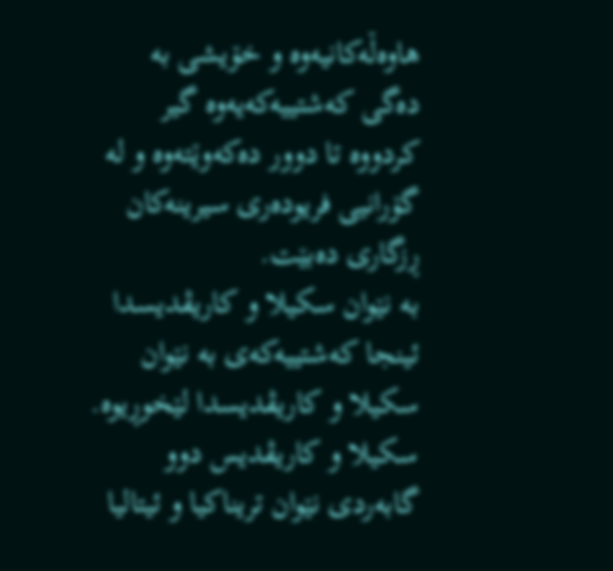هاوەڵەکانیەوە و خۆیشی بە دەگی کەشتییەکەیەوە گیر کردووە تا دوور دەکەوێتەوە و لە گۆرانیی فریودەری سیرینەکان ڕزگاری دەبێت.
بە نێوان سکیلا و کاریڤدیسدا
ئینجا کەشتییەکەی بە نێوان سکیلا و کاریڤدیسدا لێخوڕیوە. سکیلا و کاریڤدیس دوو گابەردی نێوان تریناکیا و ئیتالیا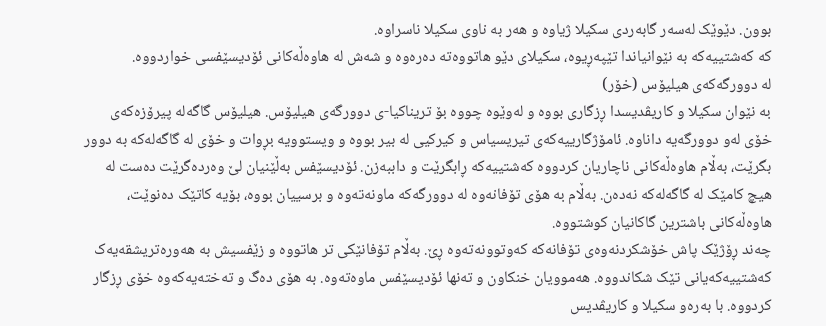بوون. دێوێک لەسەر گابەردی سکیلا ژیاوە و هەر بە ناوی سکیلا ناسراوە.
کە کەشتییەکە بە نێوانیاندا تێپەڕیوە، سکیلای دێو هاتووەتە دەرەوە و شەش لە هاوەڵەکانی ئۆدیسێفسی خواردووە.
لە دوورگەکەی هیلیۆس (خۆر)
بە نێوان سکیلا و کاریڤدیسدا ڕزگاری بووە و لەوێوە چووە بۆ تریناکیا-ی دوورگەی هیلیۆس. هیلیۆس گاگەلە پیرۆزەکەی خۆی لەو دوورگەیە داناوە. ئامۆژگارییەکەی تیریسیاس و کیرکیی لە بیر بووە و ویستوویە بڕوات و خۆی لە گاگەلەکە بە دوور بگرێت، بەڵام هاوەڵەکانی ناچاریان کردووە کەشتییەکە ڕابگرێت و داببەزن. ئۆدیسێفس بەڵێنیان لێ وەردەگرێت دەست لە هیچ کامێک لە گاگەلەکە نەدەن. بەڵام بە هۆی تۆفانەوە لە دوورگەکە ماونەتەوە و برسییان بووە، بۆیە کاتێک دەنوێت، هاوەڵەکانی باشترین گاکانیان کوشتووە.
چەند ڕۆژێک پاش خۆشکردنەوەی تۆفانەکە کەوتوونەتەوە ڕێ. بەڵام تۆفانێکی تر هاتووە و زێفسیش بە هەورەتریشقەیەک کەشتییەکەیانی تێک شکاندووە. هەموویان خنکاون و تەنها ئۆدیسێفس ماوەتەوە. بە هۆی دەگ و تەختەیەکەوە خۆی ڕزگار کردووە. با بەرەو سکیلا و کاریڤدیس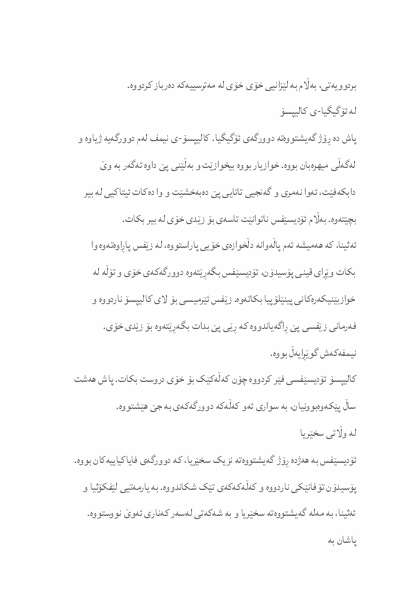بردوویەتی، بەڵام بە لێزانیی خۆی خۆی لە مەترسییەکە دەرباز کردووە.
لە ئۆگیگیا-ی کالیپسۆ
پاش دە ڕۆژ گەیشتووەتە دوورگەی ئۆگیگیا. کالیپسۆ-ی نیمف لەم دوورگەیە ژیاوە و لەگەڵی میهرەبان بووە. خوازیار بووە بیخوازێت و بەڵێنی پێ داوە ئەگەر بە وێ دابکەفێت، ئەوا نەمری و گەنجیی تاتایی پێ دەبەخشێت و وا دەکات ئیتاکیی لە بیر بچێتەوە. بەڵام ئۆدیسێفس ناتوانێت تاسەی بۆ زێدی خۆی لە بیر بکات.
ئەثینا، کە هەمیشە ئەم پاڵەوانە دڵخوازەی خۆیی پاراستووە، لە زێفس پاڕاوەتەوە وا بکات وێڕای قینی پۆسیدۆن، ئۆدیسێفس بگەڕێتەوە دوورگەکەی خۆی و تۆڵە لە خوازبێنیکەرەکانی پینێلۆپیا بکاتەوە. زێفس ئێرمیسی بۆ لای کالیپسۆ ناردووە و فەرمانی زێفسی پێ ڕاگەیاندووە کە ڕێی پێ بدات بگەڕێتەوە بۆ زێدی خۆی. نیمفەکەش گوێڕایەڵ بووە.
کالیپسۆ ئۆدیسێفسی فێر کردووە چۆن کەڵەکێک بۆ خۆی دروست بکات. پاش هەشت ساڵ پێکەوەبوونیان، بە سواری ئەو کەڵەکە دوورگەکەی بە جێ هێشتووە.
لە وڵاتی سخێریا
ئۆدیسێفس بە هەژدە ڕۆژ گەیشتووەتە نزیک سخێریا، کە دوورگەی فایاکیاییەکان بووە. پۆسیدۆن تۆفانێکی ناردووە و کەڵەکەکەی تێک شکاندووە. بە یارمەتیی لێفکۆثیا و ئەثینا، بە مەلە گەیشتووەتە سخێریا و بە شەکەتی لەسەر کەناری ئەوێ نووستووە.
پاشان بە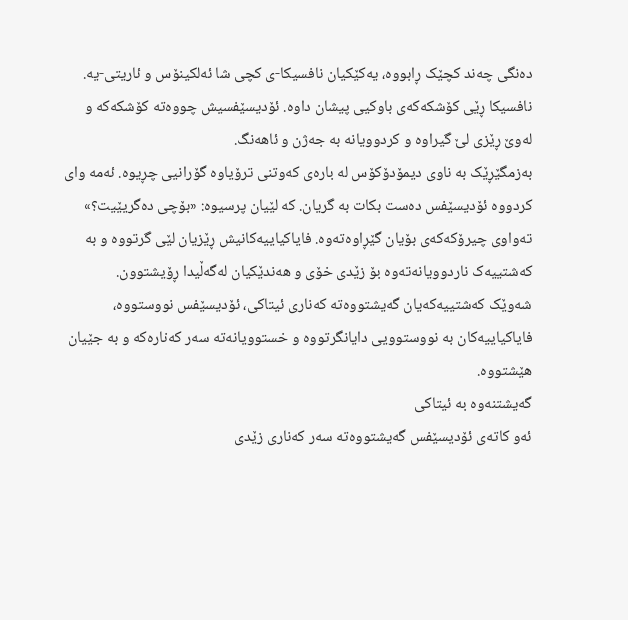دەنگی چەند کچێک ڕابووە، یەکێکیان نافسیکا-ی کچی شا ئەلکینۆس و ئاریتی-یە. نافسیکا ڕێی کۆشکەکەی باوکیی پیشان داوە. ئۆدیسێفسیش چووەتە کۆشکەکە و لەوێ ڕێزی لێ گیراوە و کردوویانە بە جەژن و ئاهەنگ.
بەزمگێڕێک بە ناوی دیمۆدۆکۆس لە بارەی کەوتنی ترۆیاوە گۆرانیی چڕیوە. ئەمە وای کردووە ئۆدیسێفس دەست بکات بە گریان. کە لێیان پرسیوە: «بۆچی دەگریێیت؟» تەواوی چیرۆکەکەی بۆیان گێڕاوەتەوە. فایاکیاییەکانیش ڕێزیان لێی گرتووە و بە کەشتییەک ناردوویانەتەوە بۆ زێدی خۆی و هەندێکیان لەگەڵیدا ڕۆیشتوون.
شەوێک کەشتییەکەیان گەیشتووەتە کەناری ئیتاکی، ئۆدیسێفس نووستووە، فایاکیاییەکان بە نووستوویی دایانگرتووە و خستوویانەتە سەر کەنارەکە و بە جێیان هێشتووە.
گەیشتنەوە بە ئیتاکی
ئەو کاتەی ئۆدیسێفس گەیشتووەتە سەر کەناری زێدی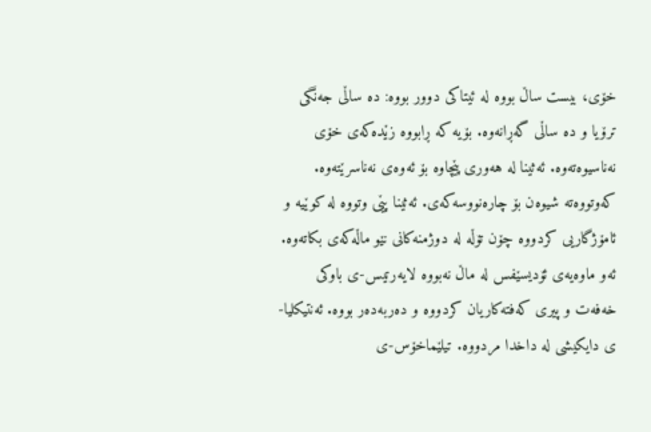خۆی، بیست ساڵ بووە لە ئیتاکی دوور بووە: دە ساڵی جەنگی ترۆیا و دە ساڵی گەڕانەوە. بۆیە کە ڕابووە زێدەکەی خۆی نەناسیوەتەوە. ئەثینا لە هەوری پێچاوە بۆ ئەوەی نەناسرێتەوە. کەوتووەتە شیوەن بۆ چارەنووسەکەی. ئەثینا پێی وتووە لە کوێیە و ئامۆژگاریی کردووە چۆن تۆڵە لە دوژمنەکانی نێو ماڵەکەی بکاتەوە.
ئەو ماوەیەی ئۆدیسێفس لە ماڵ نەبووە لایەرتیس-ی باوکی خەفەت و پیری کەفتەکاریان کردووە و دەربەدەر بووە. ئەنتیکلیا-ی دایکیشی لە داخدا مردووە. تیلێماخۆس-ی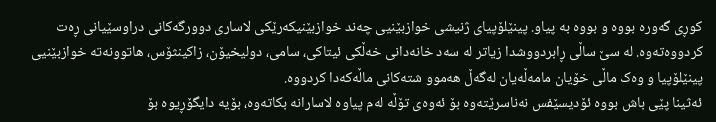کوڕی گەورە بووە و بووە بە پیاو. پینێلۆپیای ژنیشی خوازبێنیی چەند خوازبێنیکەرێکی لاساری دوورگەکانی دراوسێیانی ڕەت کردووەتەوە. لە سێ ساڵی ڕابردووشدا زیاتر لە سەد خانەدانی خەڵکی ئیتاکی، سامی، دولیخیۆن، زاکینثۆس، هاتوونەتە خوازبێنیی پینێلۆپیا و وەک ماڵی خۆیان مامەڵەیان لەگەڵ هەموو شتەکانی ماڵەکەدا کردووە.
ئەثینا پێی باش بووە ئۆدیسێفس نەناسرێتەوە بۆ ئەوەی تۆڵە لەم پیاوە لاسارانە بکاتەوە، بۆیە دایگۆڕیوە بۆ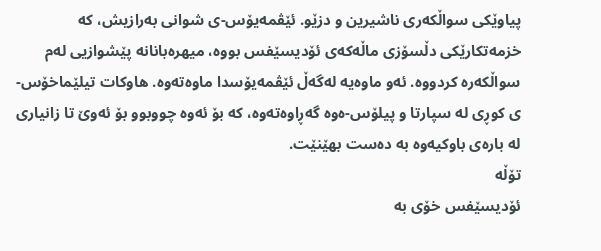پیاوێکی سواڵکەری ناشیرین و دزێو. ئێڤمەیۆس-ی شوانی بەرازیش، کە خزمەتکارێکی دڵسۆزی ماڵەکەی ئۆدیسێفس بووە، میهرەبانانە پێشوازیی لەم سواڵکەرە کردووە. ئەو ماوەیە لەگەڵ ئێڤمەیۆسدا ماوەتەوە. هاوکات تیلێماخۆس-ی کوڕی لە سپارتا و پیلۆس-ەوە گەڕاوەتەوە، کە بۆ ئەوە چووبوو بۆ ئەوێ تا زانیاری لە بارەی باوکیەوە بە دەست بهێنێت.
تۆڵە
ئۆدیسێفس خۆی بە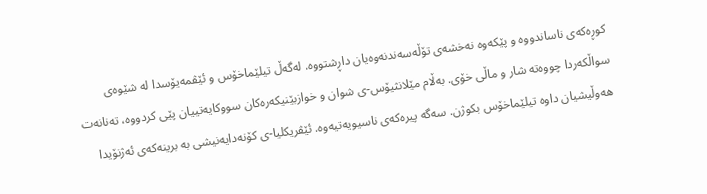کوڕەکەی ناساندووە و پێکەوە نەخشەی تۆڵەسەندنەوەیان داڕشتووە. لەگەڵ تیلێماخۆس و ئێڤمەیۆسدا لە شێوەی سواڵکەردا چووەتە شار و ماڵی خۆی. بەڵام مێلانثیۆس-ی شوان و خوازبێنیکەرەکان سووکایەتییان پێی کردووە، تەنانەت هەوڵیشیان داوە تیلێماخۆس بکوژن. سەگە پیرەکەی ناسیویەتیەوە. ئێڤریکلیا-ی کۆنەدایەنیشی بە برینەکەی ئەژنۆیدا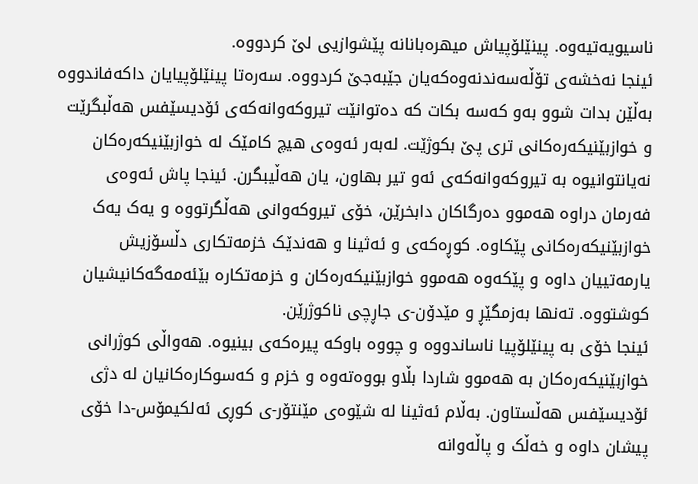ناسیویەتیەوە. پینێلۆپیاش میهرەبانانە پێشوازیی لێ کردووە.
ئینجا نەخشەی تۆڵەسەندنەوەکەیان جێبەجێ کردووە. سەرەتا پینێلۆپیایان داکەفاندووە بەڵێن بدات شوو بەو کەسە بکات کە دەتوانێت تیروکەوانەکەی ئۆدیسێفس هەڵبگرێت و خوازبێنیکەرەکانی تری پێ بکوژێت. لەبەر ئەوەی هیچ کامێک لە خوازبێنیکەرەکان نەیانتوانیوە بە تیروکەوانەکەی ئەو تیر بهاون، یان هەڵیبگرن. ئینجا پاش ئەوەی فەرمان دراوە هەموو دەرگاکان دابخرێن، خۆی تیروکەوانی هەڵگرتووە و یەک یەک خوازبێنیکەرەکانی پێکاوە. کوڕەکەی و ئەثینا و هەندێک خزمەتکاری دڵسۆزیش یارمەتییان داوە و پێکەوە هەموو خوازبێنیکەرەکان و خزمەتکارە بێئەمەگەکانیشیان کوشتووە. تەنها بەزمگێڕ و مێدۆن-ی جاڕچی ناکوژرێن.
ئینجا خۆی بە پینێلۆپیا ناساندووە و چووە باوکە پیرەکەی بینیوە. هەواڵی کوژرانی خوازبێنیکەرەکان بە هەموو شاردا بڵاو بووەتەوە و خزم و کەسوکارەکانیان لە دژی ئۆدیسێفس هەڵستاون. بەڵام ئەثینا لە شێوەی مێنتۆر-ی کوڕی ئەلکیمۆس-دا خۆی پیشان داوە و خەڵک و پاڵەوانە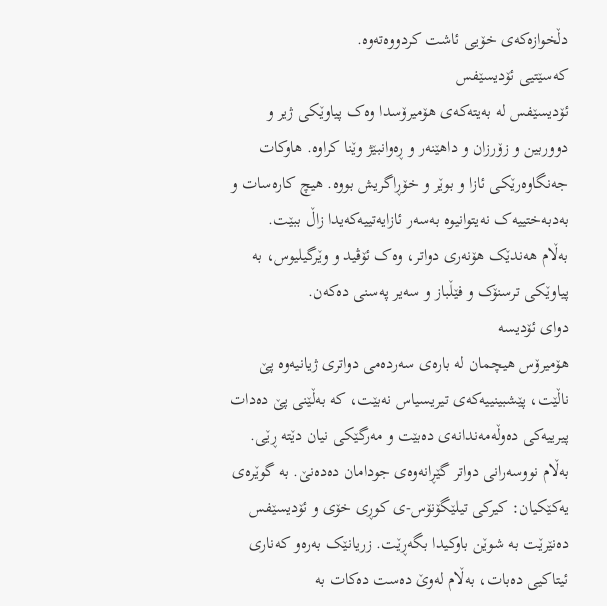دڵخوازەکەی خۆیی ئاشت کردووەتەوە.
کەسێتیی ئۆدیسێفس
ئۆدیسێفس لە بەیتەکەی هۆمیرۆسدا وەک پیاوێکی ژیر و دووربین و زۆرزان و داهێنەر و ڕەوانبێژ وێنا کراوە. هاوکات جەنگاوەرێکی ئازا و بوێر و خۆڕاگریش بووە. هیچ کارەسات و بەدبەختییەک نەیتوانیوە بەسەر ئازایەتییەکەیدا زاڵ ببێت.
بەڵام هەندێک هۆنەری دواتر، وەک ئۆڤید و وێرگیلیوس، بە پیاوێکی ترسنۆک و فێڵباز و سەیر پەسنی دەکەن.
دوای ئۆدیسە
هۆمیرۆس هیچمان لە بارەی سەردەمی دواتری ژیانیەوە پێ ناڵێت، پێشبینییەکەی تیریسیاس نەبێت، کە بەڵێنی پێ دەدات پیرییەکی دەوڵەمەندانەی دەبێت و مەرگێکی نیان دێتە ڕێی. بەڵام نووسەرانی دواتر گێڕانەوەی جودامان دەدەنێ. بە گوێرەی یەکێکیان: کیرکی تیلێگۆنۆس-ی کوڕی خۆی و ئۆدیسێفس دەنێرێت بە شوێن باوکیدا بگەڕێت. زریانێک بەرەو کەناری ئیتاکیی دەبات، بەڵام لەوێ دەست دەکات بە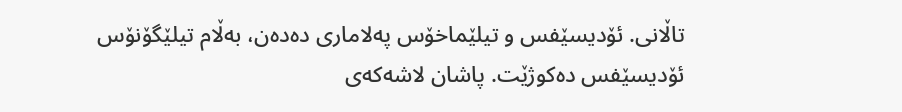تاڵانی. ئۆدیسێفس و تیلێماخۆس پەلاماری دەدەن، بەڵام تیلێگۆنۆس ئۆدیسێفس دەکوژێت. پاشان لاشەکەی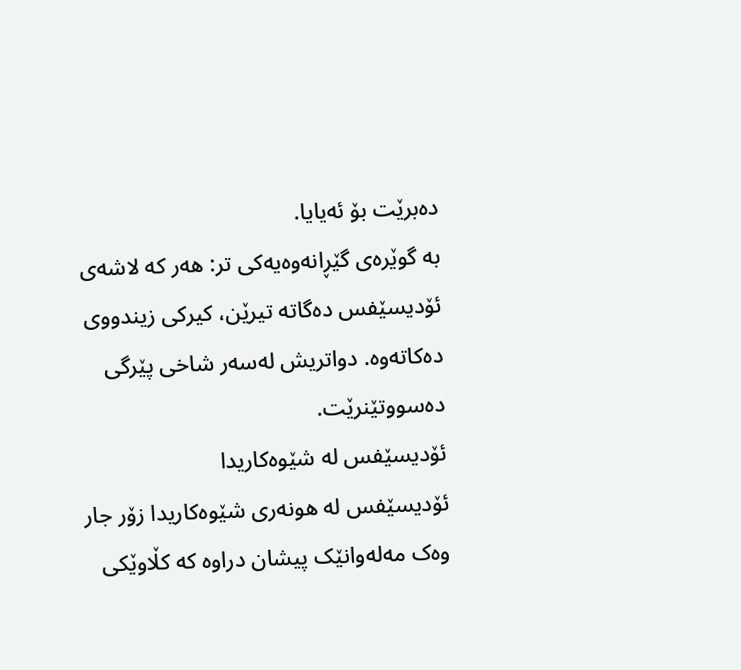دەبرێت بۆ ئەیایا.
بە گوێرەی گێڕانەوەیەکی تر: هەر کە لاشەی ئۆدیسێفس دەگاتە تیرێن، کیرکی زیندووی دەکاتەوە. دواتریش لەسەر شاخی پێرگی دەسووتێنرێت.
ئۆدیسێفس لە شێوەکاریدا
ئۆدیسێفس لە هونەری شێوەکاریدا زۆر جار وەک مەلەوانێک پیشان دراوە کە کڵاوێکی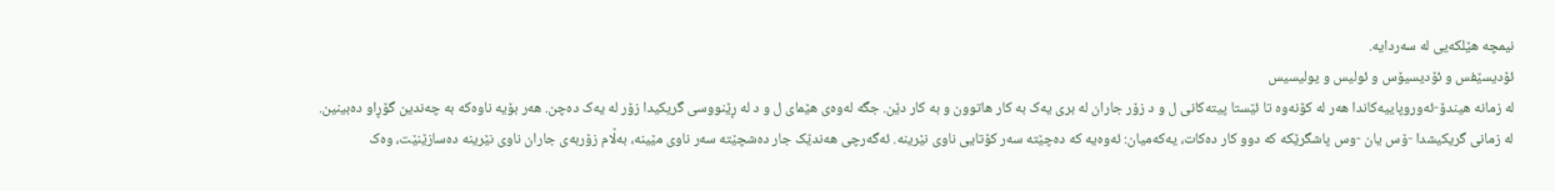نیمچە هێلکەیی لە سەردایە.
ئۆدیسێفس و ئۆدیسیۆس و ئولیس و یولیسیس
لە زمانە ھیندۆ-ئەوروپاییەکاندا ھەر لە کۆنەوە تا ئێستا پیتەکانی ل و د زۆر جاران لە بری یەک بە کار ھاتوون و بە کار دێن. جگە لەوەی ھێمای ل و د لە ڕێنووسی گریکیدا زۆر لە یەک دەچن. ھەر بۆیە ناوەکە بە چەندین گۆڕاو دەبینین.
لە زمانی گریکیشدا -ۆس یان -وس پاشگرێکە کە دوو کار دەکات، یەکەمیان: ئەوەیە کە دەچێتە سەر کۆتایی ناوی نێرینە. ئەگەرچی ھەندێک جار دەشچێتە سەر ناوی مێینە، بەڵام زۆربەی جاران ناوی نێرینە دەسازێنێت، وەک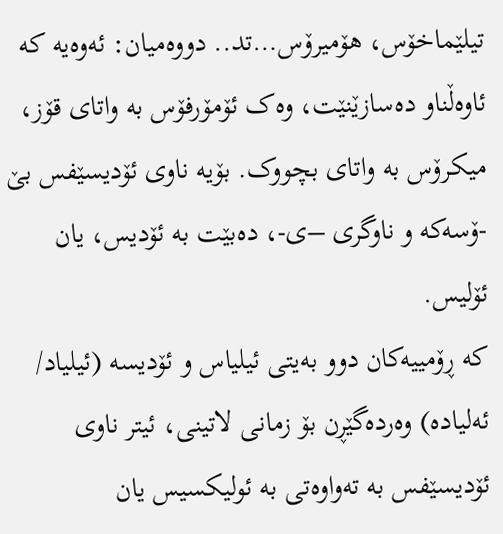تیلێماخۆس، ھۆمیرۆس…تد.. دووەمیان: ئەوەیە کە ئاوەڵناو دەسازێنێت، وەک ئۆمۆرفۆس بە واتای قۆز، میکرۆس بە واتای بچووک. بۆیە ناوی ئۆدیسێفس بێ -ۆسەکە و ناوگری –ی-، دەبێت بە ئۆدیس، یان ئۆلیس.
کە ڕۆمییەکان دوو بەیتی ئیلیاس و ئۆدیسە (ئیلیاد/ ئەلیادە) وەردەگێڕن بۆ زمانی لاتینی، ئیتر ناوی ئۆدیسێفس بە تەواوەتی بە ئولیکسیس یان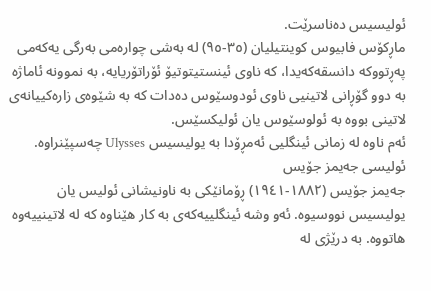ئولیسیس دەناسرێت.
ماڕکۆس فابیوس کوینتیلیان (٣٥-٩٥) لە بەشی چوارەمی بەرگی یەکەمی پەڕتووکە دانسقەکەیدا، کە ناوی ئینستیتوتیۆ ئۆراتۆریایە، بە نموونە ئاماژە بە دوو گۆڕانی لاتینیی ناوی ئودوسێوس دەدات کە بە شێوەی زارەکییانەی لاتینی بووە بە ئولوسێوس یان ئولیکسێس.
ئەم ناوە لە زمانی ئینگلیی ئەمڕۆدا بە یولیسیس Ulysses چەسپێنراوە.
ئولیسی جەیمز جۆیس
جەیمز جۆیس (١٨٨٢-١٩٤١) ڕۆمانێکی بە ناونیشانی ئولیس یان یولیسیس نووسیوە. ئەو وشە ئینگلییەکەی بە کار هێناوە کە لە لاتینییەوە هاتووە. بە درێژی لە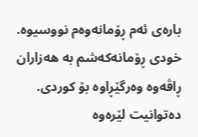بارەی ئەم ڕۆمانەوەم نووسیوە. خودی ڕۆمانەکەشم بە هەزاران ڕاڤەوە وەرگێڕاوە بۆ کوردی. دەتوانیت لێرەوە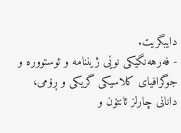دایبگریت.
- فەرهەنگێکی نوێی ژیننامە و ئوستوورە و جوگرافیای کلاسیکی گریکی و ڕۆمی، دانانی چارلز ئانتۆن و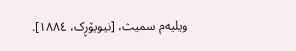ویلیەم سمیث، [نیویۆڕک، ١٨٨٤].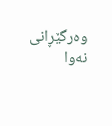وەرگێڕانی نەوا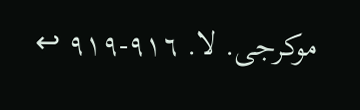موکرجی. لا. ٩١٦-٩١٩ ↩